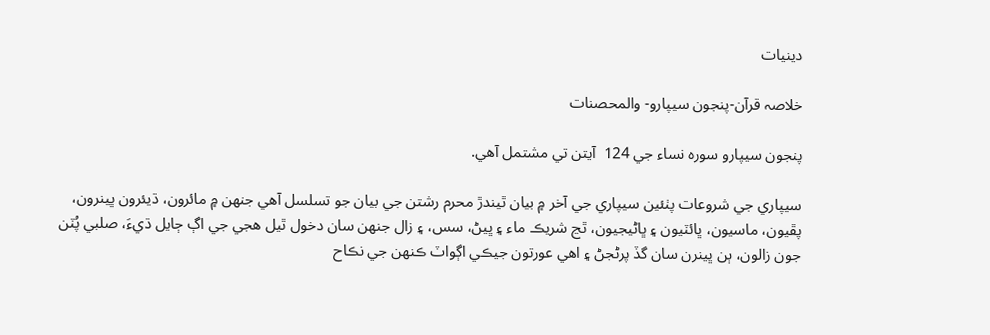دينيات

خلاصہ قرآن-پنجون سيپارو- والمحصنات

پنجون سيپارو سوره نساء جي 124  آيتن تي مشتمل آهي.

سيپاري جي شروعات پٺئين سيپاري جي آخر ۾ بيان ٿيندڙ محرم رشتن جي بيان جو تسلسل آهي جنھن ۾ مائرون، ڌيئرون ڀينرون، پڦيون، ماسيون، ڀائٽيون ۽ ڀاڻيجيون، ٿڃ شريڪ ماء ۽ ڀيڻ، سس، ۽ زال جنهن سان دخول ٿيل ھجي جي اڳ ڄايل ڌيءَ، صلبي پُٽن جون زالون، ٻن ڀينرن سان گڏ پرڻجڻ ۽ اھي عورتون جيڪي اڳواٽ ڪنهن جي نڪاح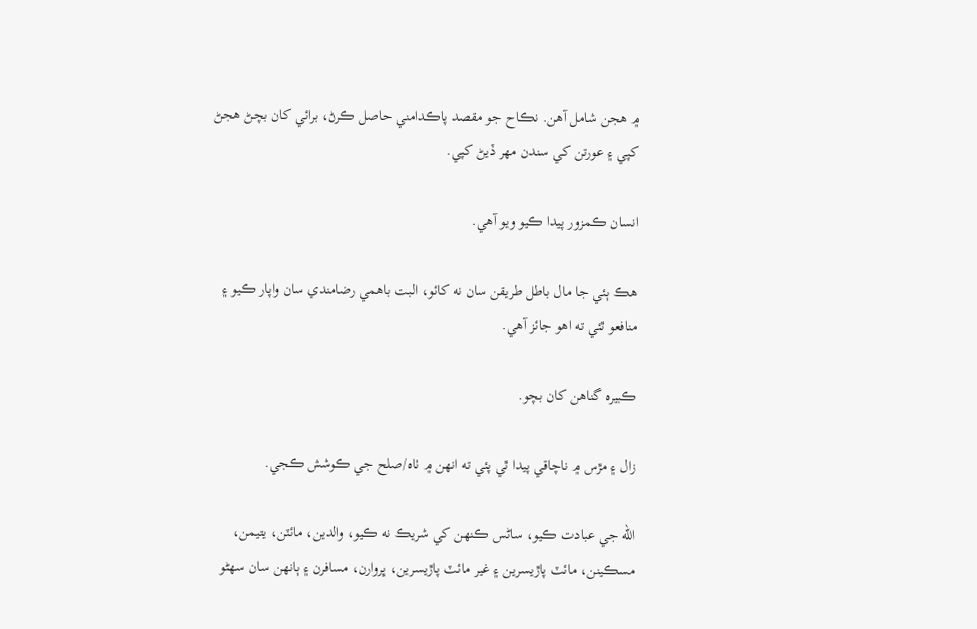۾ ھجن شامل آهن. نڪاح جو مقصد پاڪدامني حاصل ڪرڻ، برائي کان بچڻ ھجڻ کپي ۽ عورتن کي سندن مھر ڏيڻ کپي.

انسان ڪمزور پيدا ڪيو ويو آهي.

ھڪ ٻئي جا مال باطل طريقن سان نه کائو، البت باھمي رضامندي سان واپار ڪيو ۽ منافعو ٿئي ته اھو جائز آهي.

ڪبيره گناھن کان بچو.

زال ۽ مڙس ۾ ناچاقي پيدا ٿي پئي ته انهن ۾ ٺاه/صلح جي ڪوشش ڪجي.

الله جي عبادت ڪيو، ساڻس ڪنهن کي شريڪ نه ڪيو، والدين، مائٽن، يتيمن، مسڪينن، مائٽ پاڙيسرين ۽ غير مائٽ پاڙيسرين، ڀروارن، مسافرن ۽ ٻانهن سان سھڻو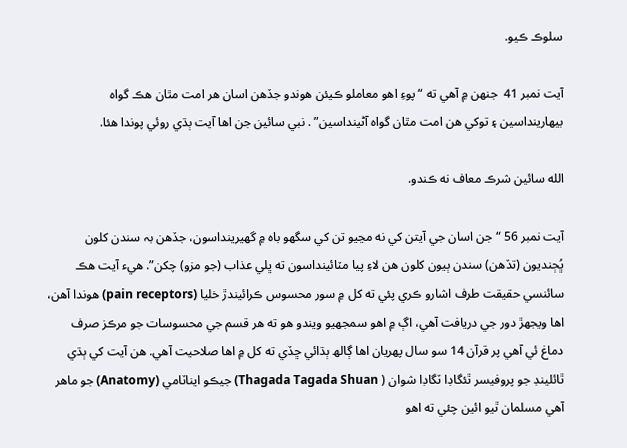سلوڪ ڪيو.

آيت نمبر 41  جنهن ۾ آهي ته “پوءِ اهو معاملو ڪيئن ھوندو جڏهن اسان ھر امت مٿان ھڪ گواه بيھارينداسين ۽ توکي ھن امت مٿان گواه آڻينداسين” . نبي سائين جن اھا آيت ٻڌي روئي پوندا ھئا.

الله سائين شرڪ معاف نه ڪندو.

آيت نمبر 56 “جن اسان جي آيتن کي نه مڃيو تن کي سگھو باہ ۾ گھيرينداسون، جڏھن بہ سندن کلون ڀُڄنديون (تڏھن) سندن ٻيون کلون ھن لاءِ پيا مٽائينداسون ته ڀلي عذاب (جو مزو) چکن”. ھيء آيت هڪ سائنسي حقيقت طرف اشارو ڪري پئي ته کل ۾ سور محسوس ڪرائيندڙ خليا (pain receptors) ھوندا آھن، اھا ويجھڙ دور جي دريافت آهي، اڳ ۾ اهو سمجهيو ويندو هو ته ھر قسم جي محسوسات جو مرڪز صرف دماغ ئي آهي پر قرآن 14 سو سال پهريان اھا ڳالھ ٻڌائي ڇڏي ته کل ۾ اھا صلاحيت آهي. ھن آيت کي ٻڌي ٿائلينڊ جو پروفيسر ٿئگاڊا ٽگاڊا شوان ( Thagada Tagada Shuan) جيڪو ايناٽامي (Anatomy) جو ماھر آهي مسلمان ٿيو ائين چئي ته اھو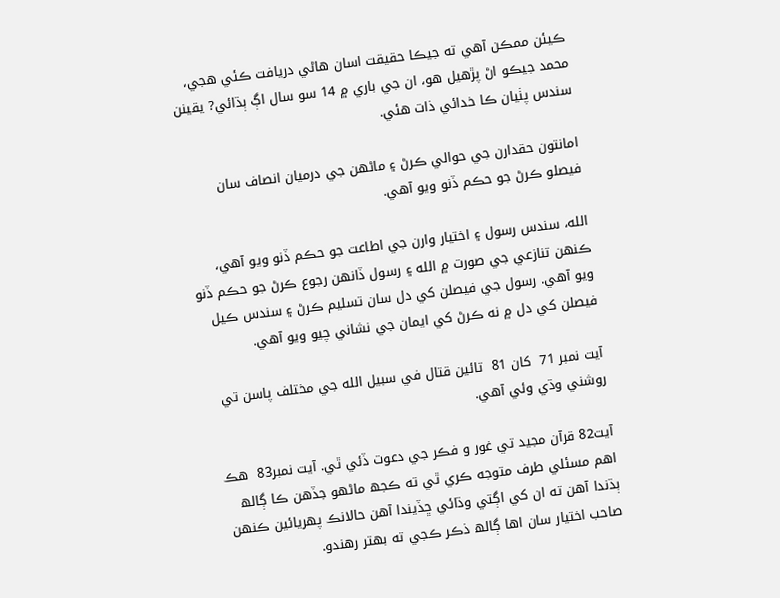ڪيئن ممڪن آهي ته جيڪا حقيقت اسان ھاڻي دريافت ڪئي ھجي، محمد جيڪو اڻ پڙهيل هو، ان جي باري ۾ 14 سو سال اڳ ٻڌائي? يقينن سندس پٺيان ڪا خدائي ذات ھئي.

امانتون حقدارن جي حوالي ڪرڻ ۽ ماڻهن جي درميان انصاف سان فيصلو ڪرڻ جو حڪم ڏنو ويو آهي.

الله، سندس رسول ۽ اختيار وارن جي اطاعت جو حڪم ڏنو ويو آهي، ڪنهن تنازعي جي صورت ۾ الله ۽ رسول ڏانهن رجوع ڪرڻ جو حڪم ڏنو ويو آهي. رسول جي فيصلن کي دل سان تسليم ڪرڻ ۽ سندس ڪيل فيصلن کي دل ۾ نه ڪرڻ کي ايمان جي نشاني چيو ويو آهي.

آيت نمبر 71  کان 81  تائين قتال في سبيل الله جي مختلف پاسن تي روشني وڌي وئي آهي.

آيت82 قرآن مجيد تي غور و فڪر جي دعوت ڏئي ٿي. آيت نمبر83  ھڪ اھم مسئلي طرف متوجه ڪري ٿي ته ڪجھ ماڻهو جڏهن ڪا ڳالھ ٻڌندا آهن ته ان کي اڳتي وڌائي ڇڏيندا آهن حالانڪ پھريائين ڪنهن صاحب اختيار سان اھا ڳالھ ذڪر ڪجي ته بهتر رهندو.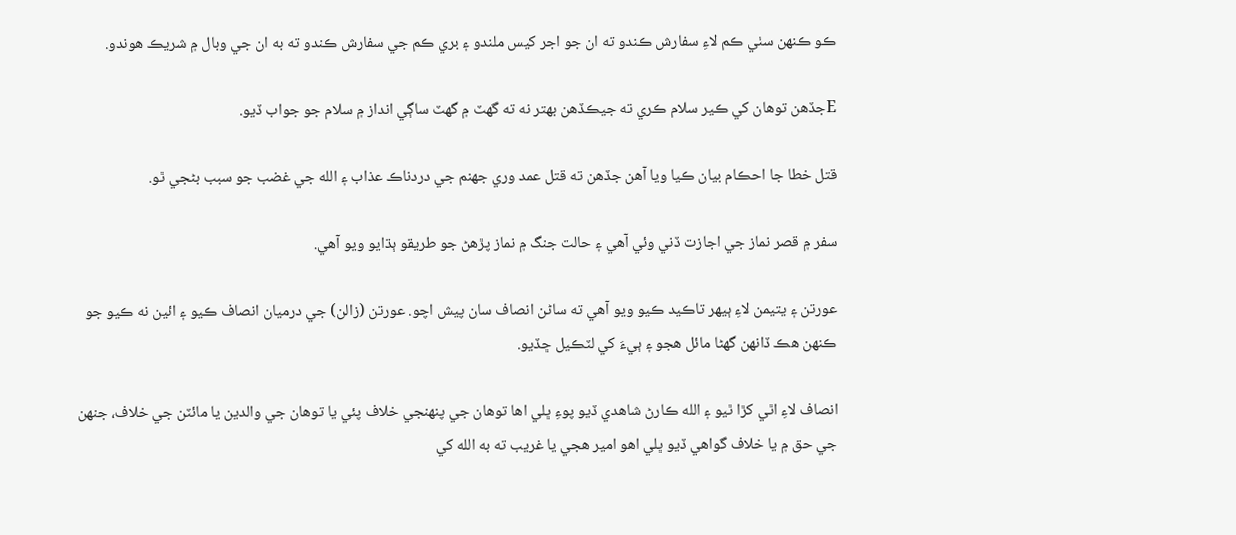ڪو ڪنهن سٺي ڪم لاءِ سفارش ڪندو ته ان جو اجر کيس ملندو ۽ بري ڪم جي سفارش ڪندو ته به ان جي وبال ۾ شريڪ ھوندو.

Eجڏهن توهان کي ڪير سلام ڪري ته جيڪڏهن بھتر نه ته گهٽ ۾ گهٽ ساڳي انداز ۾ سلام جو جواب ڏيو.

قتل خطا جا احڪام بيان ڪيا ويا آهن جڏهن ته قتل عمد وري جھنم جي دردناڪ عذاب ۽ الله جي غضب جو سبب بڻجي ٿو.

سفر ۾ قصر نماز جي اجازت ڏني وئي آهي ۽ حالت جنگ ۾ نماز پڙهڻ جو طريقو ٻڌايو ويو آهي.

عورتن ۽ يتيمن لاءِ ٻيھر تاڪيد ڪيو ويو آهي ته ساڻن انصاف سان پيش اچو. عورتن (زالن) جي درميان انصاف ڪيو ۽ ائين نه ڪيو جو ڪنهن ھڪ ڏانهن گهڻا مائل ھجو ۽ ٻيءَ کي لٽڪيل ڇڏيو.

انصاف لاءِ اٿي کڙا ٿيو ۽ الله ڪارڻ شاھدي ڏيو پوءِ ڀلي اها توهان جي پنهنجي خلاف پئي يا توهان جي والدين يا مائٽن جي خلاف، جنهن جي حق ۾ يا خلاف گواھي ڏيو ڀلي اھو امير ھجي يا غريب ته به الله کي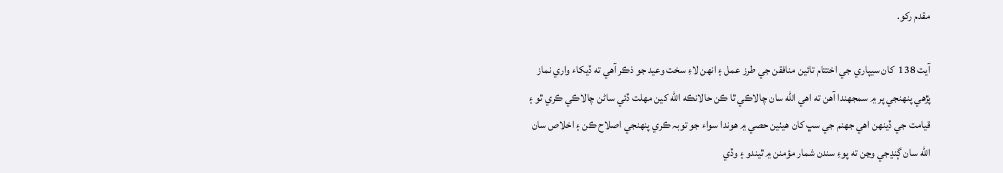مقدم رکو.

آيت 138  کان سيپاري جي اختتام تائين منافقن جي طرز عمل ۽ انهن لاءِ سخت وعيد جو ذڪر آهي ته ڏيکاء واري نماز پڙهي پنهنجي پر ۾ سمجهندا آهن ته اھي الله سان چالاڪي ٿا ڪن حالانڪه الله کين مھلت ڏئي ساڻن چالاڪي ڪري ٿو ۽ قيامت جي ڏينهن اھي جھنم جي سڀ کان ھيٺين حصي ۾ ھوندا سواء جو توبہ ڪري پنهنجي اصلاح ڪن ۽ اخلاص سان الله سان ڳنڍجي وڃن ته پوءِ سندن شمار مؤمنن ۾ ٿيندو ۽ وڏي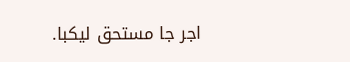اجر جا مستحق ليکبا.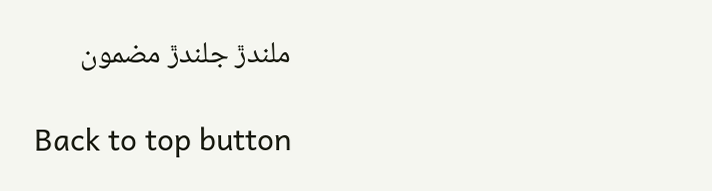ملندڙ جلندڙ مضمون

Back to top button